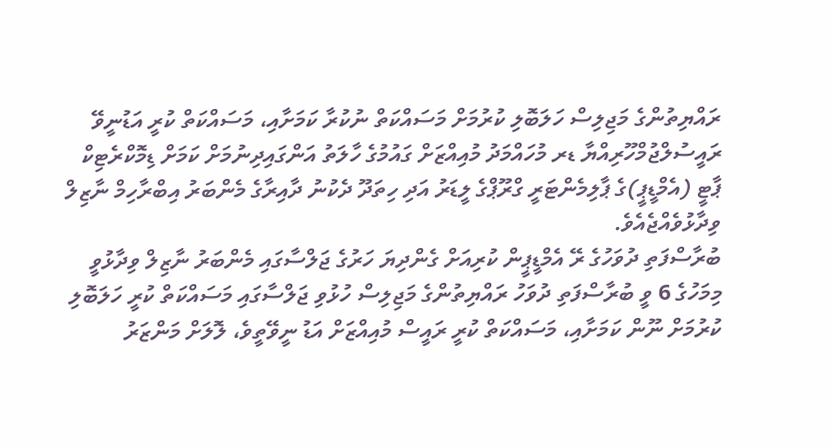ރައްޔިތުންގެ މަޖިލިސް ހަލަބޮލި ކުރުމަށް މަސައްކަތް ނުކުރާ ކަމަށާއި، މަސައްކަތް ކުރީ އަޑުނީވޭ ރައީސުލްޖުމްހޫރިއްޔާ ޑރ މުހައްމަދު މުއިއްޒަށް ގައުމުގެ ހާލަތު އަންގައިދިނުމަށް ކަމަށް ޑިމޮކްރެޓިކް ޕާޓީ (އެމްޑީޕީ)ގެ ޕާލިމެންޓަރީ ގްރޫޕްގެ ލީޑަރު އަދި ހިތަދޫ ދެކުނު ދާއިރާގެ މެންބަރު އިބްރާހިމް ނާޒިލް ވިދާޅުވެއްޖެއެވެ.
ބުރާސްފަތި ދުވަހުގެ ރޭ އެމްޑީޕީން ކުރިއަށް ގެންދިޔަ ހަރުގެ ޖަލްސާގައި މެންބަރު ނާޒިލް ވިދާޅުވީ މިމަހުގެ 6 ވީ ބުރާސްފަތި ދުވަހު ރައްޔިތުންގެ މަޖިލިސް ހުޅުވި ޖަލްސާގައި މަސައްކަތް ކުރީ ހަލަބޮލި ކުރުމަށް ނޫން ކަމަށާއި، މަސައްކަތް ކުރީ ރައީސް މުއިއްޒަށް އަޑު ނީވޭތީވެ، ލޮލަށް މަންޒަރު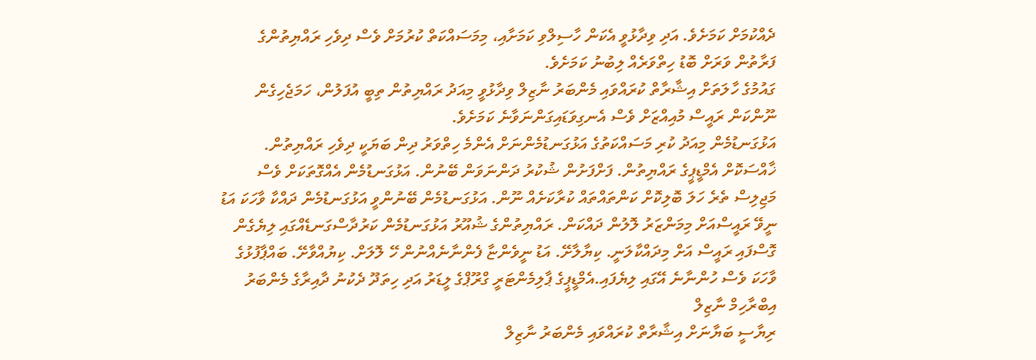ދެއްކުމަށް ކަމަށެވެ. އަދި ވިދާޅުވީ އެކަން ހާސިލްވި ކަމަށާއި، މިމަސައްކަތް ކުރުމަށް ވެސް ދިވެހި ރައްޔިތުންގެ ފަރާތުން ވަރަށް ބޮޑު ހިތްވަރެއް ލިބުނު ކަމަށެވެ.
ގައުމުގެ ހާލަތަށް އިޝާރާތް ކުރައްވައި މެންބަރު ނާޒިލް ވިދާޅުވީ މިއަދު ރައްޔިތުން ތިބީ އުފަލުން، ހަމަޖެހިގެން ނޫންކަން ރައީސް މުއިއްޒަށް ވެސް އެނގިވަޑައިގަންނަވާނެ ކަމަށެވެ.
އަޅުގަނޑުމެން މިއަދު ކުރި މަސައްކަތުގެ އަޅުގަނޑުމެންނަށް އެންމެ ހިތްވަރު ދިން ބަޔަކީ ދިވެހި ރައްޔިތުން. ޚާއްސަކޮށް އެމްޑީޕީގެ ރައްޔިތުން. ފަށްފަށުން ޝުކުރު ދަންނަވަން ބޭނުން. އަޅުގަނޑުމެން އެއްގޮތަކަށް ވެސް މަޖިލިސް ތެރެ ހަލަ ބޮލިކޮށް ކަންތައްތައް ކުރާކަށެއް ނޫން. އަޅުގަނޑުމެން ބޭނުންވީ އަޅުގަނޑުމެން ދައްކާ ވާހަކަ އަޑު ނީވޭ ރައީސްއަށް މިމަންޒަރު ލޮލުން ދައްކަން. ރައްޔިތުންގެ ޝުއޫރު އަޅުގަނޑުމެން ކަރުދާސްގަނޑެއްގައި ލިޔެގެން ގޮސްފައި ރައީސް އަށް މިދައްކާލަނީ. ކިޔާލާށޭ. އަޑު ނީވެންޏާ ފެންނާނެއްނުން ހޭ ލޮލަށް. ކިޔުއްވާށޭ. ބައްޕާފުޅުގެ ވާހަކަ ވެސް ހުންނާނެ އޭގައި ލިޔެފައި.އެމްޑީޕީގެ ޕާލިމެންޓަރީ ގްރޫޕްގެ ލީޑަރު އަދި ހިތަދޫ ދެކުނު ދާއިރާގެ މެންބަރު އިބްރާހިމް ނާޒިލް
ރިޔާސީ ބަޔާނަށް އިޝާރާތް ކުރައްވައި މެންބަރު ނާޒިލް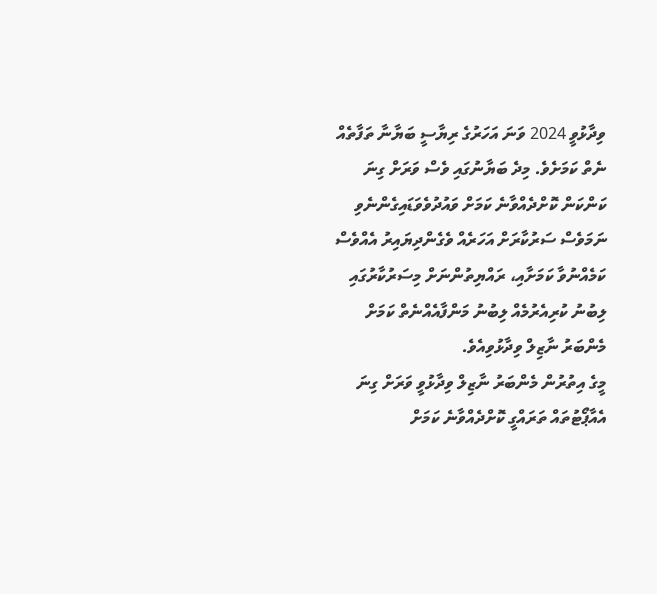ވިދާޅުވީ 2024 ވަނަ އަހަރުގެ ރިޔާސީ ބަޔާނާ ތަފާތެއް ނެތް ކަމަށެވެ. މިދެ ބަޔާނުގައި ވެސް ވަރަށް ގިނަ ކަންކަން ކޮށްދެއްވާނެ ކަމަށް ވައުދުވެވަޑައިގެންނެވި ނަމަވެސް ސަރުކާރަށް އަހަރެއް ވެގެންދިޔައިރު އެއްވެސް ކަމެއްނުވާ ކަމަށާއި، ރައްޔިތުންނަށް މިސަރުކާރުގައި ލިބުނު ކުރިއެރުމެއް ލިބުނު މަންފާއެއްނެތް ކަމަށް މެންބަރު ނާޒިލް ވިދާޅުވިއެވެ.
މީގެ އިތުރުން މެންބަރު ނާޒިލް ވިދާޅުވީ ވަރަށް ގިނަ އެއާޕޯޓުތައް ތަރައްގީ ކޮށްދެއްވާނެ ކަމަށް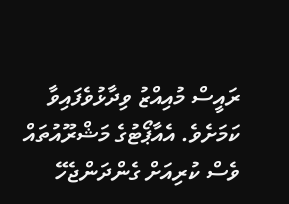ރައީސް މުއިއްޒު ވިދާޅުވެފައިވާ ކަމަށެވެ. އެއާޕޯޓުގެ މަޝްރޫއުތައް ވެސް ކުރިއަށް ގެންދަންޖެހޭ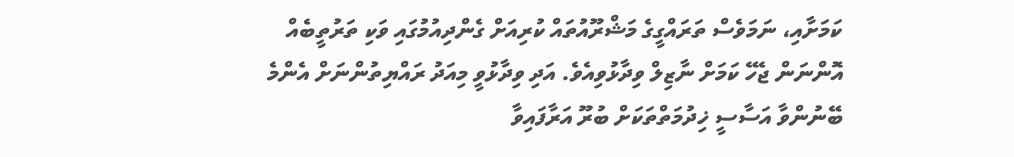ކަމަށާއި، ނަމަވެސް ތަރައްގީގެ މަޝްރޫއުތައް ކުރިއަށް ގެންދިއުމުގައި ވަކި ތަރުތީބެއް އޮންނަން ޖެހޭ ކަމަށް ނާޒިލް ވިދާޅުވިއެވެ. އަދި ވިދާޅުވީ މިއަދު ރައްޔިތުންނަށް އެންމެ ބޭނުންވާ އަސާސީ ޚިދުމަތްތަކަށް ބުރޫ އަރާފައިވާ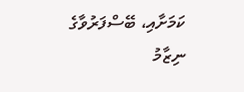ކަމަށާއި، ބޭސްފަރުވާގެ ނިޒާމު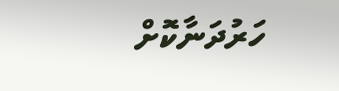ހަރުދަނާކޮށް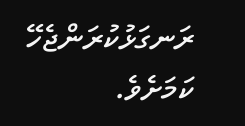ރަނގަޅުކުރަންޖެހޭ ކަމަށެވެ.